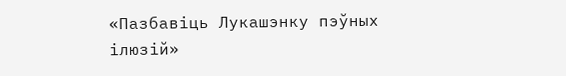«Пазбавіць Лукашэнку пэўных ілюзій»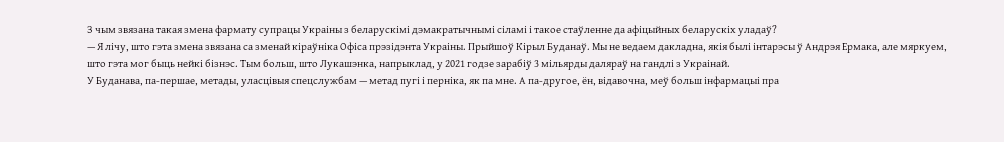З чым звязана такая змена фармату супрацы Украіны з беларускімі дэмакратычнымі сіламі і такое стаўленне да афіцыйных беларускіх уладаў?
— Я лічу, што гэта змена звязана са зменай кіраўніка Офіса прэзідэнта Украіны. Прыйшоў Кірыл Буданаў. Мы не ведаем дакладна, якія былі інтарэсы ў Андрэя Ермака, але мяркуем, што гэта мог быць нейкі бізнэс. Тым больш, што Лукашэнка, напрыклад, у 2021 годзе зарабіў 3 мільярды даляраў на гандлі з Украінай.
У Буданава, па-першае, метады, уласцівыя спецслужбам — метад пугі і перніка, як па мне. А па-другое, ён, відавочна, меў больш інфармацыі пра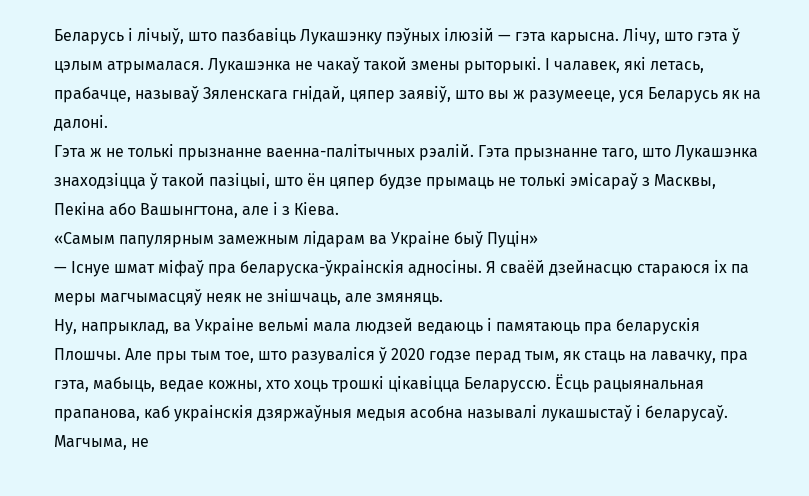Беларусь і лічыў, што пазбавіць Лукашэнку пэўных ілюзій — гэта карысна. Лічу, што гэта ў цэлым атрымалася. Лукашэнка не чакаў такой змены рыторыкі. І чалавек, які летась, прабачце, называў Зяленскага гнідай, цяпер заявіў, што вы ж разумееце, уся Беларусь як на далоні.
Гэта ж не толькі прызнанне ваенна-палітычных рэалій. Гэта прызнанне таго, што Лукашэнка знаходзіцца ў такой пазіцыі, што ён цяпер будзе прымаць не толькі эмісараў з Масквы, Пекіна або Вашынгтона, але і з Кіева.
«Самым папулярным замежным лідарам ва Украіне быў Пуцін»
— Існуе шмат міфаў пра беларуска-ўкраінскія адносіны. Я сваёй дзейнасцю стараюся іх па меры магчымасцяў неяк не знішчаць, але змяняць.
Ну, напрыклад, ва Украіне вельмі мала людзей ведаюць і памятаюць пра беларускія Плошчы. Але пры тым тое, што разуваліся ў 2020 годзе перад тым, як стаць на лавачку, пра гэта, мабыць, ведае кожны, хто хоць трошкі цікавіцца Беларусcю. Ёсць рацыянальная прапанова, каб украінскія дзяржаўныя медыя асобна называлі лукашыстаў і беларусаў. Магчыма, не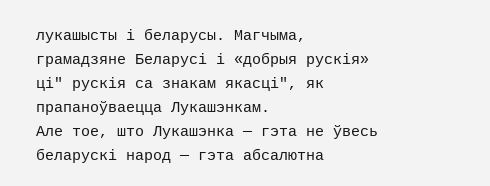лукашысты і беларусы. Магчыма, грамадзяне Беларусі і «добрыя рускія» ці" рускія са знакам якасці", як прапаноўваецца Лукашэнкам.
Але тое, што Лукашэнка — гэта не ўвесь беларускі народ — гэта абсалютна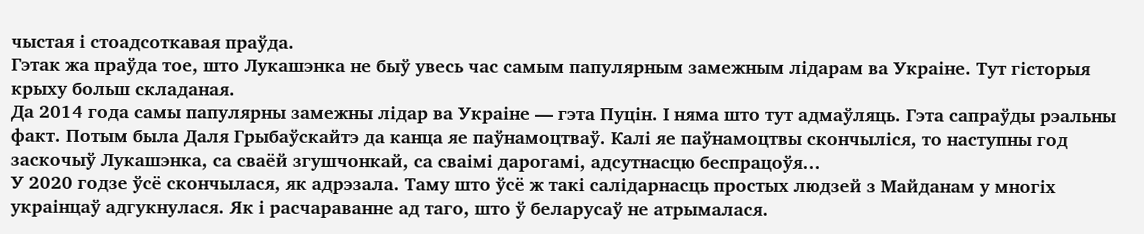чыстая і стоадсоткавая праўда.
Гэтак жа праўда тое, што Лукашэнка не быў увесь час самым папулярным замежным лідарам ва Украіне. Тут гісторыя крыху больш складаная.
Да 2014 года самы папулярны замежны лідар ва Украіне — гэта Пуцін. І няма што тут адмаўляць. Гэта сапраўды рэальны факт. Потым была Даля Грыбаўскайтэ да канца яе паўнамоцтваў. Калі яе паўнамоцтвы скончыліся, то наступны год заскочыў Лукашэнка, са сваёй згушчонкай, са сваімі дарогамі, адсутнасцю беспрацоўя...
У 2020 годзе ўсё скончылася, як адрэзала. Таму што ўсё ж такі салідарнасць простых людзей з Майданам у многіх украінцаў адгукнулася. Як і расчараванне ад таго, што ў беларусаў не атрымалася.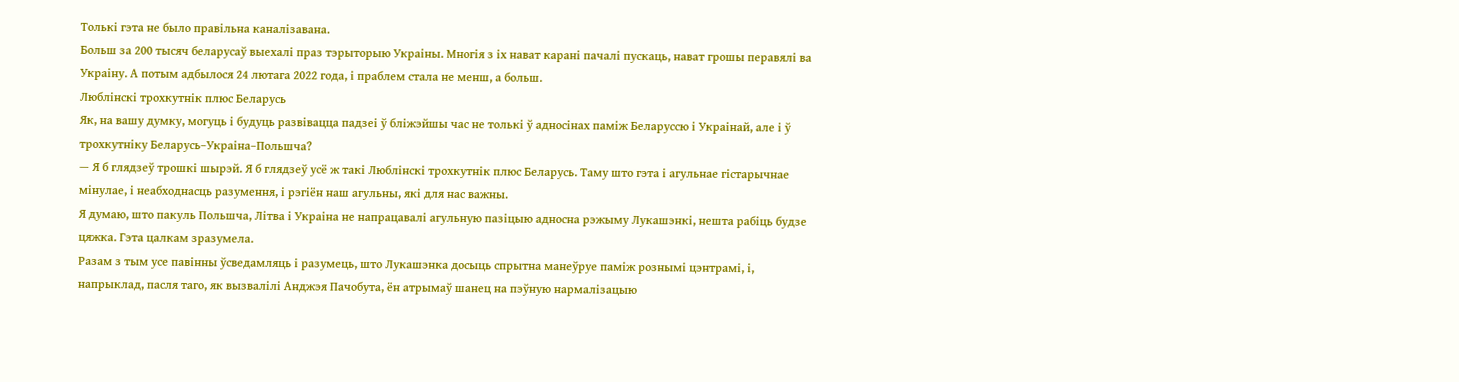Толькі гэта не было правільна каналізавана.
Больш за 200 тысяч беларусаў выехалі праз тэрыторыю Украіны. Многія з іх нават карані пачалі пускаць, нават грошы перавялі ва Украіну. А потым адбылося 24 лютага 2022 года, і праблем стала не менш, а больш.
Люблінскі трохкутнік плюс Беларусь
Як, на вашу думку, могуць і будуць развівацца падзеі ў бліжэйшы час не толькі ў адносінах паміж Беларуссю і Украінай, але і ў трохкутніку Беларусь–Украіна–Польшча?
— Я б глядзеў трошкі шырэй. Я б глядзеў усё ж такі Люблінскі трохкутнік плюс Беларусь. Таму што гэта і агульнае гістарычнае мінулае, і неабходнасць разумення, і рэгіён наш агульны, які для нас важны.
Я думаю, што пакуль Польшча, Літва і Украіна не напрацавалі агульную пазіцыю адносна рэжыму Лукашэнкі, нешта рабіць будзе цяжка. Гэта цалкам зразумела.
Разам з тым усе павінны ўсведамляць і разумець, што Лукашэнка досыць спрытна манеўруе паміж рознымі цэнтрамі, і, напрыклад, пасля таго, як вызвалілі Анджэя Пачобута, ён атрымаў шанец на пэўную нармалізацыю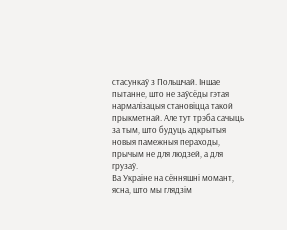стасункаў з Польшчай. Іншае пытанне, што не заўсёды гэтая нармалізацыя становіцца такой прыкметнай. Але тут трэба сачыць за тым, што будуць адкрытыя новыя памежныя пераходы, прычым не для людзей, а для грузаў.
Ва Украіне на сённяшні момант, ясна, што мы глядзім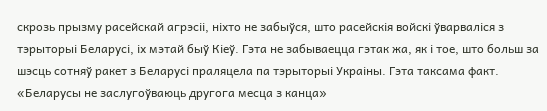скрозь прызму расейскай агрэсіі, ніхто не забыўся, што расейскія войскі ўварваліся з тэрыторыі Беларусі, іх мэтай быў Кіеў. Гэта не забываецца гэтак жа, як і тое, што больш за шэсць сотняў ракет з Беларусі праляцела па тэрыторыі Украіны. Гэта таксама факт.
«Беларусы не заслугоўваюць другога месца з канца»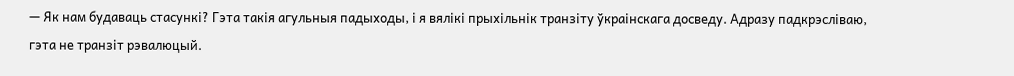— Як нам будаваць стасункі? Гэта такія агульныя падыходы, і я вялікі прыхільнік транзіту ўкраінскага досведу. Адразу падкрэсліваю, гэта не транзіт рэвалюцый.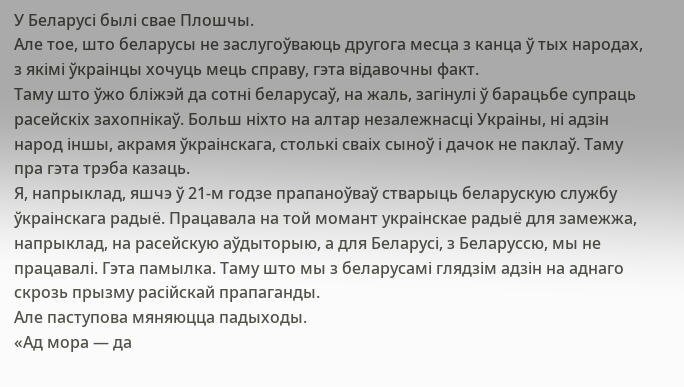У Беларусі былі свае Плошчы.
Але тое, што беларусы не заслугоўваюць другога месца з канца ў тых народах, з якімі ўкраінцы хочуць мець справу, гэта відавочны факт.
Таму што ўжо бліжэй да сотні беларусаў, на жаль, загінулі ў барацьбе супраць расейскіх захопнікаў. Больш ніхто на алтар незалежнасці Украіны, ні адзін народ іншы, акрамя ўкраінскага, столькі сваіх сыноў і дачок не паклаў. Таму пра гэта трэба казаць.
Я, напрыклад, яшчэ ў 21-м годзе прапаноўваў стварыць беларускую службу ўкраінскага радыё. Працавала на той момант украінскае радыё для замежжа, напрыклад, на расейскую аўдыторыю, а для Беларусі, з Беларуссю, мы не працавалі. Гэта памылка. Таму што мы з беларусамі глядзім адзін на аднаго скрозь прызму расійскай прапаганды.
Але паступова мяняюцца падыходы.
«Ад мора — да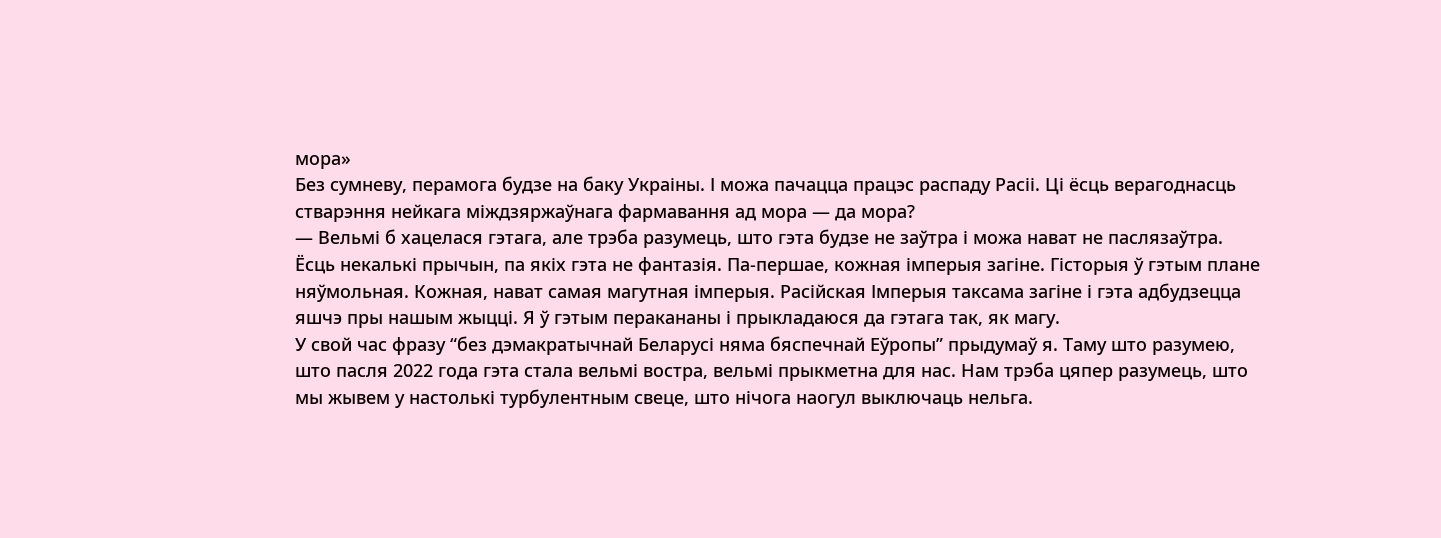мора»
Без сумневу, перамога будзе на баку Украіны. І можа пачацца працэс распаду Расіі. Ці ёсць верагоднасць стварэння нейкага міждзяржаўнага фармавання ад мора — да мора?
— Вельмі б хацелася гэтага, але трэба разумець, што гэта будзе не заўтра і можа нават не паслязаўтра. Ёсць некалькі прычын, па якіх гэта не фантазія. Па-першае, кожная імперыя загіне. Гісторыя ў гэтым плане няўмольная. Кожная, нават самая магутная імперыя. Расійская Імперыя таксама загіне і гэта адбудзецца яшчэ пры нашым жыцці. Я ў гэтым перакананы і прыкладаюся да гэтага так, як магу.
У свой час фразу “без дэмакратычнай Беларусі няма бяспечнай Еўропы” прыдумаў я. Таму што разумею, што пасля 2022 года гэта стала вельмі востра, вельмі прыкметна для нас. Нам трэба цяпер разумець, што мы жывем у настолькі турбулентным свеце, што нічога наогул выключаць нельга.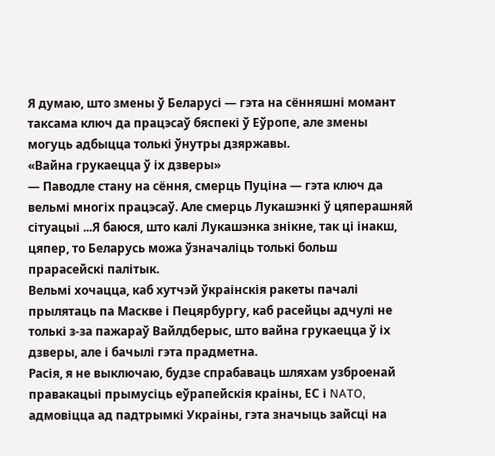Я думаю, што змены ў Беларусі — гэта на сённяшні момант таксама ключ да працэсаў бяспекі ў Еўропе, але змены могуць адбыцца толькі ўнутры дзяржавы.
«Вайна грукаецца ў іх дзверы»
— Паводле стану на сёння, смерць Пуціна — гэта ключ да вельмі многіх працэсаў. Але смерць Лукашэнкі ў цяперашняй сітуацыі ...Я баюся, што калі Лукашэнка знікне, так ці інакш, цяпер, то Беларусь можа ўзначаліць толькі больш прарасейскі палітык.
Вельмі хочацца, каб хутчэй ўкраінскія ракеты пачалі прылятаць па Маскве і Пецярбургу, каб расейцы адчулі не толькі з-за пажараў Вайлдберыс, што вайна грукаецца ў іх дзверы, але і бачылі гэта прадметна.
Расія, я не выключаю, будзе спрабаваць шляхам узброенай правакацыі прымусіць еўрапейскія краіны, ЕС і NATO, адмовіцца ад падтрымкі Украіны, гэта значыць зайсці на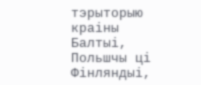тэрыторыю краіны Балтыі, Польшчы ці Фінляндыі,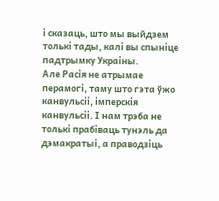і сказаць, што мы выйдзем толькі тады, калі вы спыніце падтрымку Украіны.
Але Расія не атрымае перамогі, таму што гэта ўжо канвульсіі, імперскія канвульсіі. І нам трэба не толькі прабіваць тунэль да дэмакратыі, а праводзіць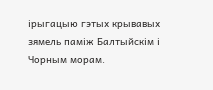ірыгацыю гэтых крывавых зямель паміж Балтыйскім і Чорным морам.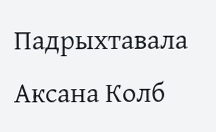Падрыхтавала Аксана Колб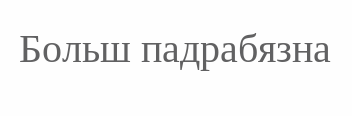Больш падрабязна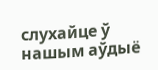слухайце ў нашым аўдыё